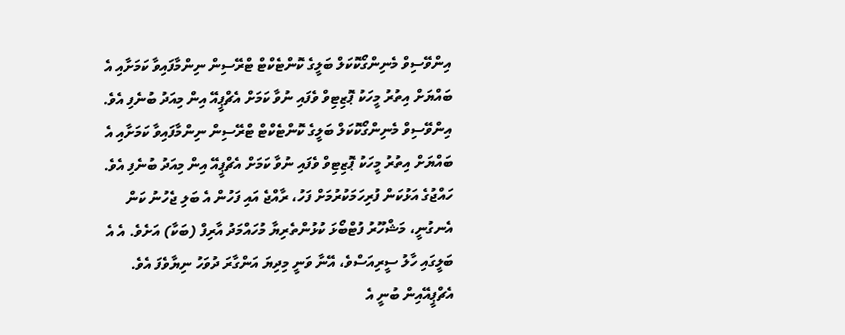އިންވޭސިވް މެނިންގޯކޮކަލް ބަލީގެ ކޮންޓެކްޓް ޓްރޭސިން ނިންމާފައިވާ ކަމަށާއި އެ ބައްޔަށް އިތުރު މީހަކު ޕޮޒިޓިވް ވެފައި ނުވާ ކަމަށް އެޗްޕީއޭ އިން މިއަދު ބުނެފި އެވެ.
އިންވޭސިވް މެނިންގޯކޮކަލް ބަލީގެ ކޮންޓެކްޓް ޓްރޭސިން ނިންމާފައިވާ ކަމަށާއި އެ ބައްޔަށް އިތުރު މީހަކު ޕޮޒިޓިވް ވެފައި ނުވާ ކަމަށް އެޗްޕީއޭ އިން މިއަދު ބުނެފި އެވެ.
ހައްޖުގެ އަޅުކަން ފުރިހަމަކުރުމަށް ފަހު، ރާއްޖެ އައި ފަހުން އެ ބަލި ޖެހުނު ކަން އެނގުނީ، މަޝްހޫރު ފުޓްބޯޅަ ކުޅުންތެރިޔާ މުހައްމަދު އާރިފް (ބަކާ) އަށެވެ. އެ އެ ބަލީގައި ހާލު ސީރިއަސްވެ، އޭނާ ވަނީ މިދިޔަ އަންގާރަ ދުވަހު ނިޔާވެފަ އެވެ.
އެޗްޕީއޭއިން ބުނީ އެ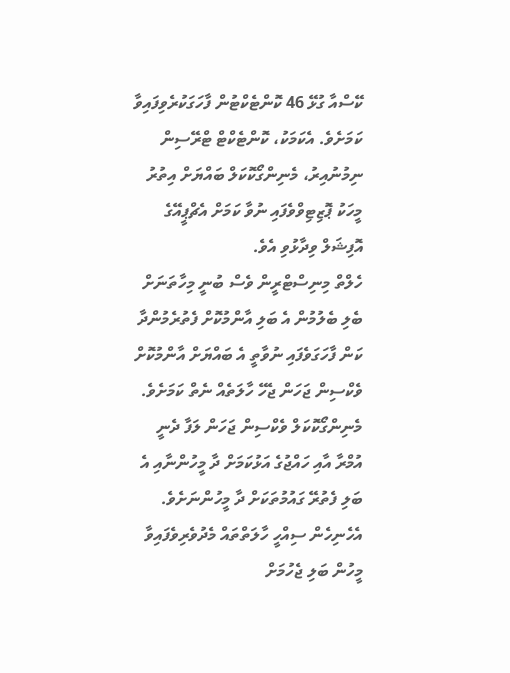ކޭސްއާ ގުޅޭ 46 ކޮންޓެކްޓުން ފާހަގަކުރެވިފައިވާ ކަމަށެވެ. އެކަމަކު، ކޮންޓެކްޓް ޓްރޭސިން ނިމުނުއިރު، މެނިންގޯކޮކަލް ބައްޔަށް އިތުރު މީހަކު ޕޮޒިޓިވްވެފައި ނުވާ ކަމަށް އެޗްޕީއޭގެ އޮފިޝަލް ވިދާޅުވި އެވެ.
ހެލްތް މިނިސްޓްރީން ވެސް ބުނީ މިހާތަނަށް ބެލި ބެލުމުން އެ ބަލި އާންމުކޮށް ފެތުރެމުންދާ ކަން ފާހަގަވެފައި ނުވާތީ އެ ބައްޔަށް އާންމުކޮށް ވެކްސިން ޖަހަން ޖެހޭ ހާލަތެއް ނެތް ކަމަށެވެ.
މެނިންގޯކޮކަލް ވެކްސިން ޖަހަން ލަފާ ދެނީ އުމްރާ އާއި ހައްޖުގެ އަޅުކަމަށް ދާ މީހުންނާއި އެ ބަލި ފެތުރޭ ގައުމުތަކަށް ދާ މީހުންނަށެވެ. އެހެނިހެން ސިއްހީ ހާލަތްތައް މެދުވެރިވެފައިވާ މީހުން ބަލި ޖެހުމަށް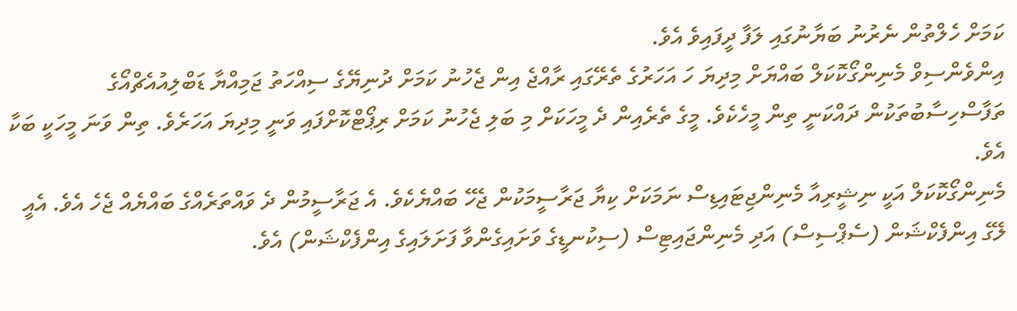ކަމަށް ހެލްތުން ނެރުނު ބަޔާނުގައި ލަފާ ދީފައިވެ އެވެ.
އިންވެންސިވް މެނިންގޯކޮކަލް ބައްޔަށް މިދިޔަ ހަ އަހަރުގެ ތެރޭގައި ރާއްޖެ އިން ޖެހުނު ކަމަށް ދުނިޔޭގެ ސިއްހަތު ޖަމިއްޔާ ޑަބްލިއުއެޗްއޯގެ ތަފާސްހިސާބުތަކުން ދައްކަނީ ތިން މީހެކެވެ. މީގެ ތެރެއިން ދެ މީހަކަށް މި ބަލި ޖެހުނު ކަމަށް ރިޕޯޓްކޮށްފައި ވަނީ މިދިޔަ އަހަރެވެ. ތިން ވަނަ މީހަކީ ބަކާ އެވެ.
މެނިންގޯކޮކަލް އަކީ ނިޝީރިއާ މެނިންޖިޓައިޑިސް ނަމަކަށް ކިޔާ ޖަރާސީމަކުން ޖެހޭ ބައްޔެކެވެ. އެ ޖަރާސީމުން ދެ ވައްތަރެއްގެ ބައްޔެއް ޖެހެ އެވެ. އެއީ ލޭގެ އިންފެކްޝަން (ސެޕްސިސް) އަދި މެނިންޖައިޓިސް (ސިކުނޑީގެ ވަށައިގެންވާ ފަށަލައިގެ އިންފެކްޝަން) އެވެ.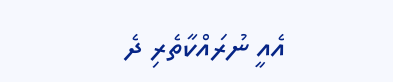އެއީ ނުރައްކާތެރި ދެ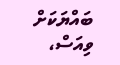ބައްޔަކަށް ވިއަސް،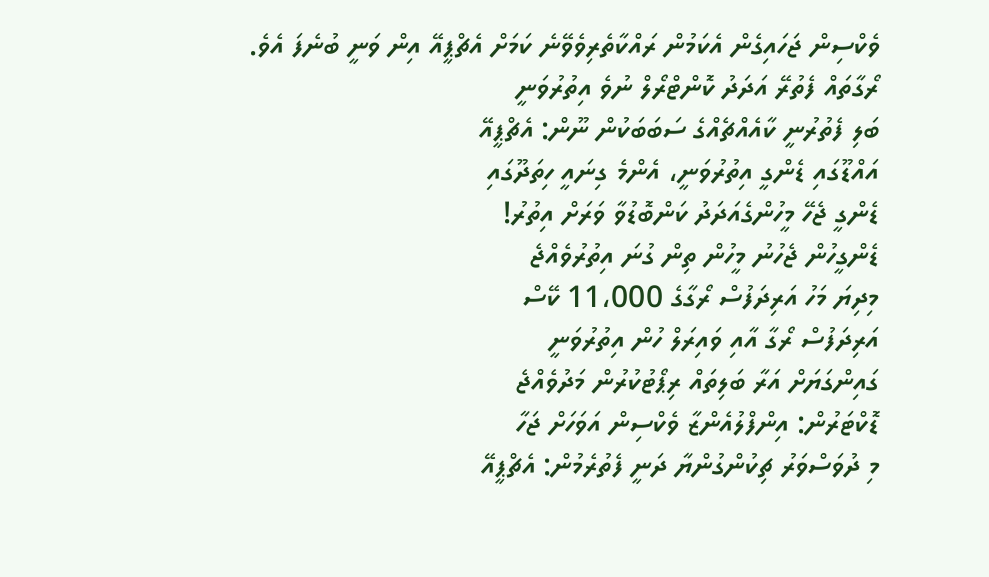ވެކްސިން ޖަހައިގެން އެކަމުން ރައްކާތެރިވެވޭނެ ކަމަށް އެޗްޕީއޭ އިން ވަނީ ބުނެފަ އެވެ.
ރޯގާތައް ފެތުރޭ އަދަދު ކޮންޓްރޯލް ނުވެ އިތުރުވަނީ
ބަލި ފެތުރުނީ ކާއެއްޗެއްގެ ސަބަބަކުން ނޫން: އެޗްޕީއޭ
އައްޑޫގައި ޑެންގީ އިތުރުވަނީ، އެންމެ ގިނައީ ހިތަދޫގައި
ޑެންގީ ޖެހޭ މީހުންގެއަދަދު ކަންބޮޑުވާ ވަރަށް އިތުރު!
ޑެންގީހުން ޖެހުނު މީހުން ތިން ގުނަ އިތުރުވެއްޖެ
މިދިޔަ މަހު އަރިދަފުސް ރޯގާގެ 11،000 ކޭސް
އަރިދަފުސް ރޯގާ އާއި ވައިރަލް ހުން އިތުރުވަނީ
ގައިންގަޔަށް އަރާ ބަލިތައް ރިޕޯޓުކުރުން މަދުވެއްޖެ
ޑޮކްޓަރުން: އިންފްލުއެންޒާ ވެކްސިން އަވަހަށް ޖަހާ
މި ދުވަސްވަރު ޗިކުންގުންޔާ ދަނީ ފެތުރެމުން: އެޗްޕީއޭ